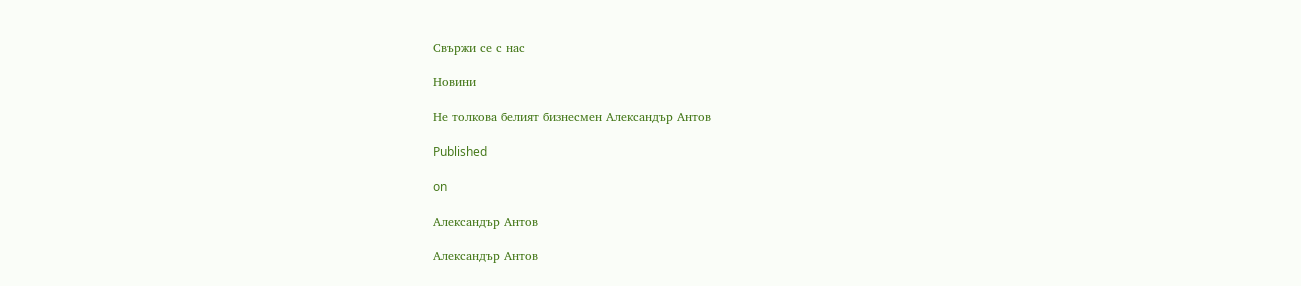Свържи се с нас

Новини

Не толкова белият бизнесмен Александър Антов

Published

on

Александър Антов

Александър Антов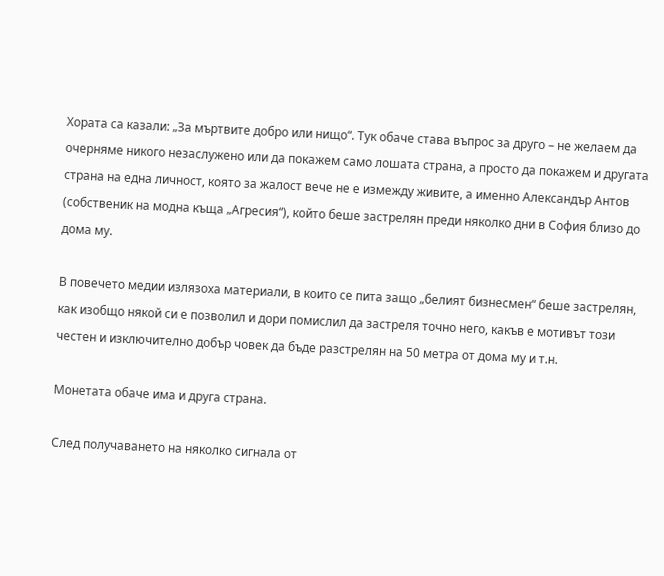Хората са казали: „За мъртвите добро или нищо“. Тук обаче става въпрос за друго – не желаем да очерняме никого незаслужено или да покажем само лошата страна, а просто да покажем и другата страна на една личност, която за жалост вече не е измежду живите, а именно Александър Антов (собственик на модна къща „Агресия“), който беше застрелян преди няколко дни в София близо до дома му.

В повечето медии излязоха материали, в които се пита защо „белият бизнесмен“ беше застрелян, как изобщо някой си е позволил и дори помислил да застреля точно него, какъв е мотивът този честен и изключително добър човек да бъде разстрелян на 50 метра от дома му и т.н.

Монетата обаче има и друга страна.

След получаването на няколко сигнала от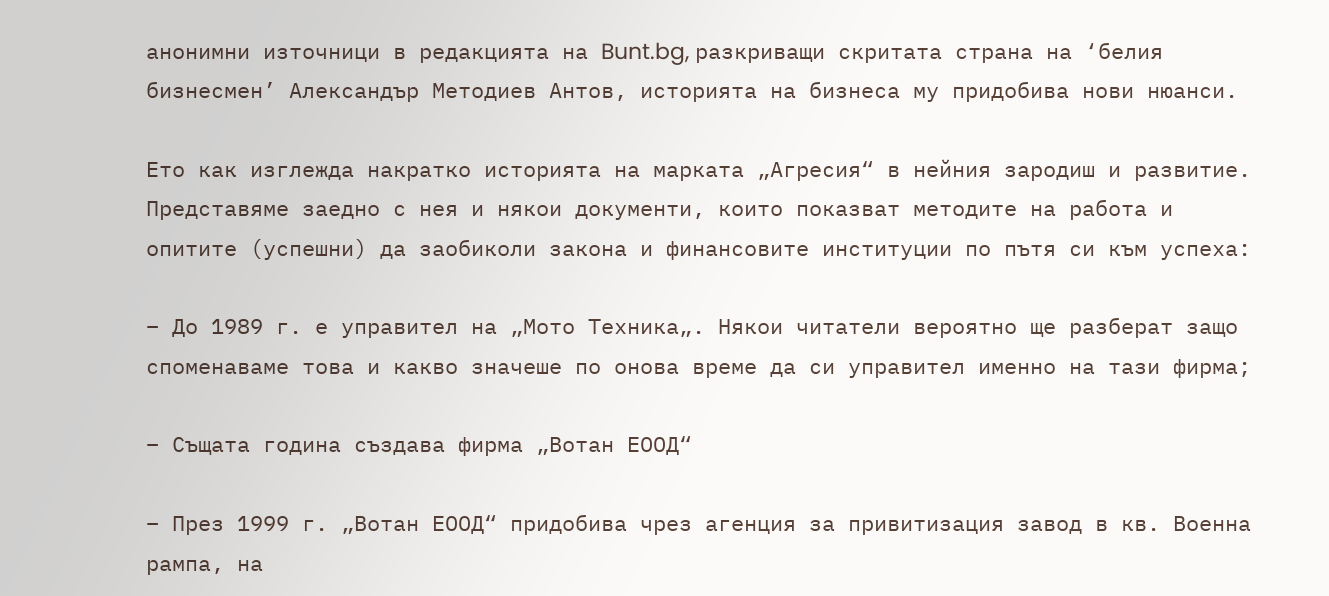анонимни източници в редакцията на Bunt.bg, разкриващи скритата страна на ‘белия бизнесмен’ Александър Методиев Антов, историята на бизнеса му придобива нови нюанси.

Ето как изглежда накратко историята на марката „Агресия“ в нейния зародиш и развитие. Представяме заедно с нея и някои документи, които показват методите на работа и опитите (успешни) да заобиколи закона и финансовите институции по пътя си към успеха:

– До 1989 г. е управител на „Мото Техника„. Някои читатели вероятно ще разберат защо споменаваме това и какво значеше по онова време да си управител именно на тази фирма;

– Същата година създава фирма „Вотан ЕООД“

– През 1999 г. „Вотан ЕООД“ придобива чрез агенция за привитизация завод в кв. Военна рампа, на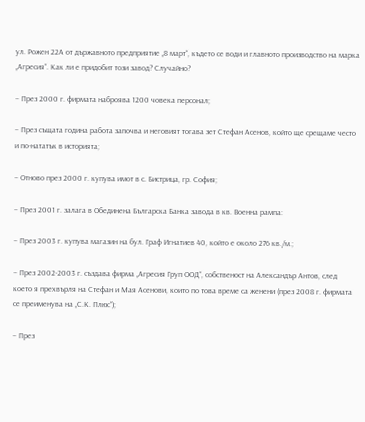ул. Рожен 22А от държавното предприятие „8 март“, където се води и главното производство на марка „Агресия“. Как ли е придобит този завод? Случайно?

– През 2000 г. фирмата наброява 1200 човека персонал;

– През същата година работа започва и неговият тогава зет Стефан Асенов, който ще срещаме често и по-нататък в историята;

– Отново през 2000 г. купува имот в с. Бистрица, гр. София;

– През 2001 г. залага в Обединена Българска Банка завода в кв. Военна рампа:

– През 2003 г. купува магазин на бул. Граф Игнатиев 40, който е около 276 кв./м.;

– През 2002-2003 г. създава фирма „Агресия Груп ООД“, собственост на Александър Антов, след което я прехвърля на Стефан и Мая Асенови, които по това време са женени (през 2008 г. фирмата се преименува на „С.К. Плюс“);

– През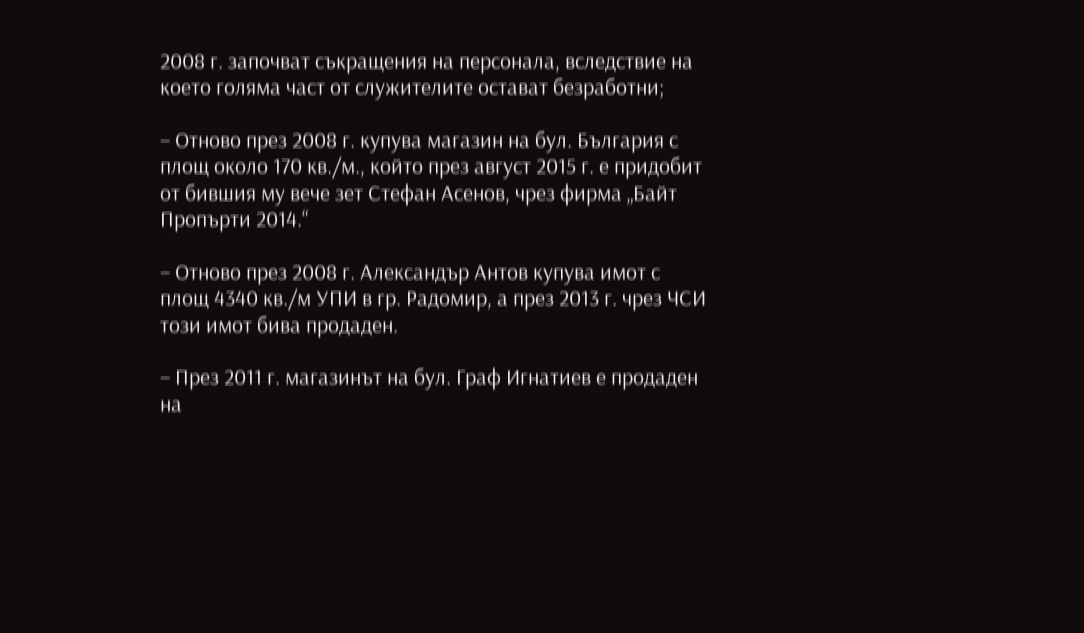2008 г. започват съкращения на персонала, вследствие на което голяма част от служителите остават безработни;

– Отново през 2008 г. купува магазин на бул. България с площ около 170 кв./м., който през август 2015 г. е придобит от бившия му вече зет Стефан Асенов, чрез фирма „Байт Пропърти 2014.“

– Отново през 2008 г. Александър Антов купува имот с площ 4340 кв./м УПИ в гр. Радомир, а през 2013 г. чрез ЧСИ този имот бива продаден.

– През 2011 г. магазинът на бул. Граф Игнатиев е продаден на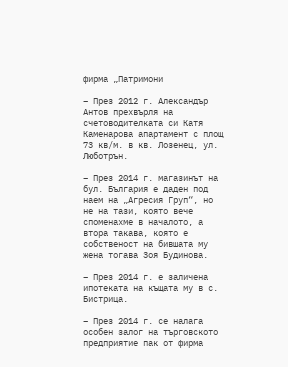фирма „Патримони

– През 2012 г. Александър Антов прехвърля на счетоводителката си Катя Каменарова апартамент с площ 73 кв/м. в кв. Лозенец, ул. Люботрън.

– През 2014 г. магазинът на бул. България е даден под наем на „Агресия Груп“, но не на тази, която вече споменахме в началото, а втора такава, която е собственост на бившата му жена тогава Зоя Будинова.

– През 2014 г. е заличена ипотеката на къщата му в с. Бистрица.

– През 2014 г. се налага особен залог на търговското предприятие пак от фирма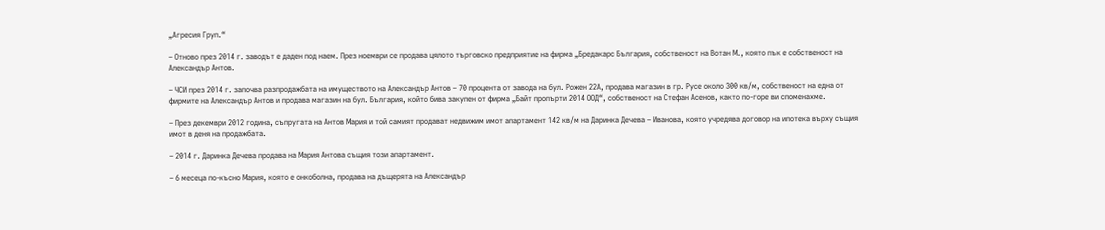„Агресия Груп.“

– Отново през 2014 г. заводът е даден под наем. През ноември се продава цялото търговско предприятие на фирма „Бредакарс България, собственост на Вотан М., която пък е собственост на Александър Антов.

– ЧСИ през 2014 г. започва разпродажбата на имуществото на Александър Антов – 70 процента от завода на бул. Рожен 22А, продава магазин в гр. Русе около 300 кв/м, собственост на една от фирмите на Александър Антов и продава магазин на бул. България, който бива закупен от фирма „Байт пропърти 2014 ООД“, собственост на Стефан Асенов, както по-горе ви споменахме.

– През декември 2012 година, съпругата на Антов Мария и той самият продават недвижим имот апартамент 142 кв/м на Даринка Дечева – Иванова, която учредява договор на ипотека върху същия имот в деня на продажбата.

– 2014 г. Даринка Дечева продава на Мария Антова същия този апартамент.

– 6 месеца по-късно Мария, която е онкоболна, продава на дъщерята на Александър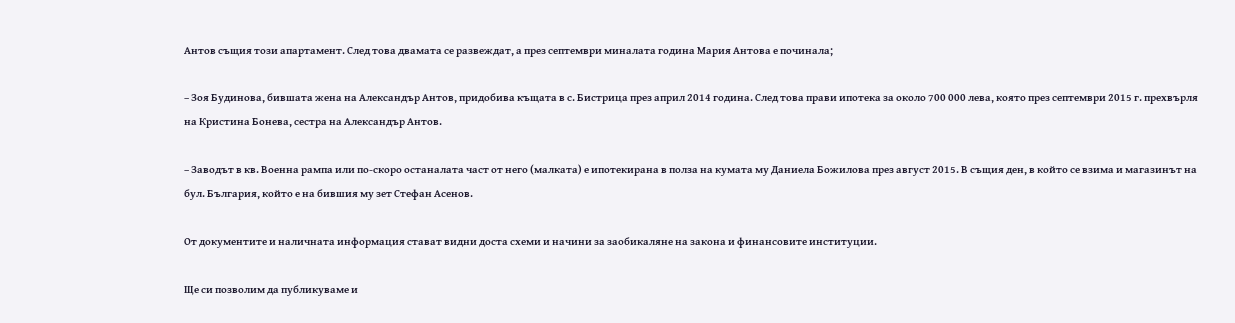Антов същия този апартамент. След това двамата се развеждат, а през септември миналата година Мария Антова е починала;

– Зоя Будинова, бившата жена на Александър Антов, придобива къщата в с. Бистрица през април 2014 година. След това прави ипотека за около 700 000 лева, която през септември 2015 г. прехвърля на Кристина Бонева, сестра на Александър Антов.

– Заводът в кв. Военна рампа или по-скоро останалата част от него (малката) е ипотекирана в полза на кумата му Даниела Божилова през август 2015. В същия ден, в който се взима и магазинът на бул. България, който е на бившия му зет Стефан Асенов.

От документите и наличната информация стават видни доста схеми и начини за заобикаляне на закона и финансовите институции.

Ще си позволим да публикуваме и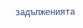задълженията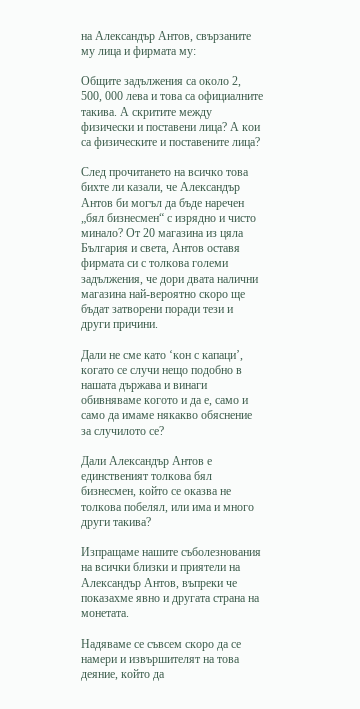на Александър Антов, свързаните му лица и фирмата му:

Общите задължения са около 2, 500, 000 лева и това са официалните такива. А скритите между физически и поставени лица? А кои са физическите и поставените лица?

След прочитането на всичко това бихте ли казали, че Александър Антов би могъл да бъде наречен „бял бизнесмен“ с изрядно и чисто минало? От 20 магазина из цяла България и света, Антов оставя фирмата си с толкова големи задължения, че дори двата налични магазина най-вероятно скоро ще бъдат затворени поради тези и други причини.

Дали не сме като ‘кон с капаци’, когато се случи нещо подобно в нашата държава и винаги обивняваме когото и да е, само и само да имаме някакво обяснение за случилото се?

Дали Александър Антов е единственият толкова бял бизнесмен, който се оказва не толкова побелял, или има и много други такива?

Изпращаме нашите съболезнования на всички близки и приятели на Александър Антов, въпреки че показахме явно и другата страна на монетата.

Надяваме се съвсем скоро да се намери и извършителят на това деяние, който да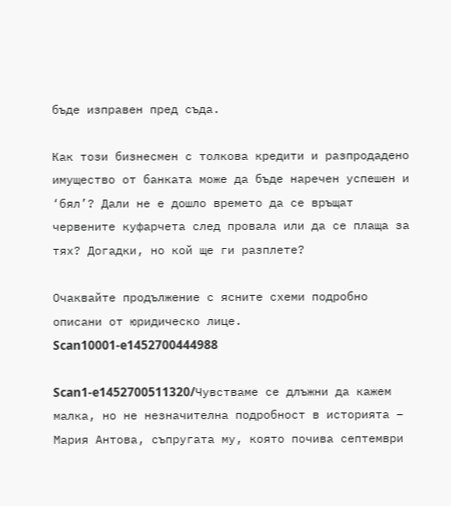бъде изправен пред съда.

Как този бизнесмен с толкова кредити и разпродадено имущество от банката може да бъде наречен успешен и ‘бял’? Дали не е дошло времето да се връщат червените куфарчета след провала или да се плаща за тях? Догадки, но кой ще ги разплете?

Очаквайте продължение с ясните схеми подробно описани от юридическо лице.
Scan10001-e1452700444988

Scan1-e1452700511320/Чувстваме се длъжни да кажем малка, но не незначителна подробност в историята – Мария Антова, съпругата му, която почива септември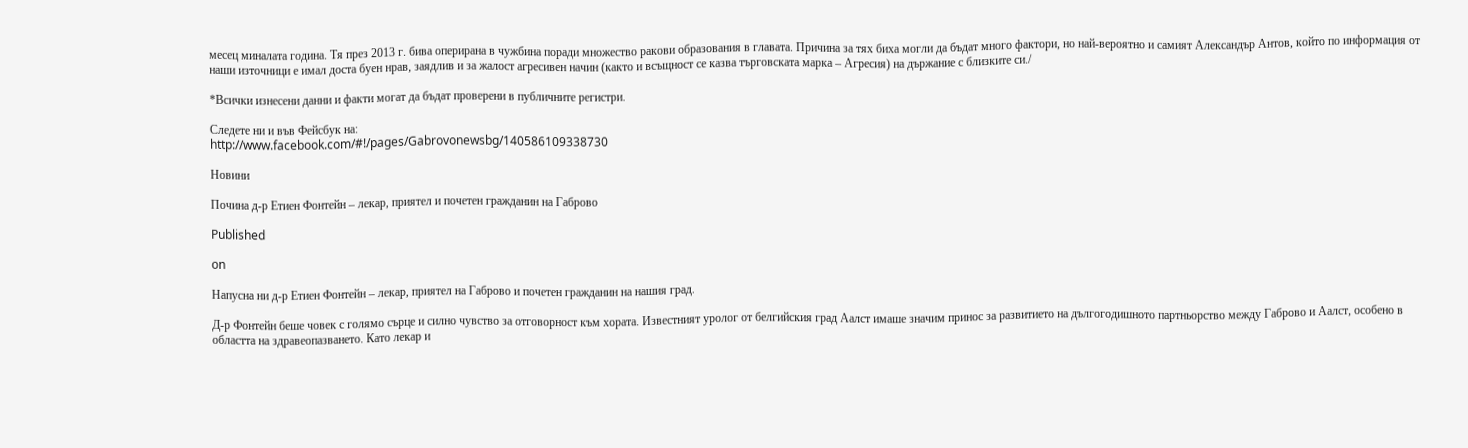месец миналата година. Тя през 2013 г. бива оперирана в чужбина поради множество ракови образования в главата. Причина за тях биха могли да бъдат много фактори, но най-вероятно и самият Александър Антов, който по информация от наши източници е имал доста буен нрав, заядлив и за жалост агресивен начин (както и всъщност се казва търговската марка – Агресия) на държание с близките си./

*Всички изнесени данни и факти могат да бъдат проверени в публичните регистри.

Следете ни и във Фейсбук на:
http://www.facebook.com/#!/pages/Gabrovonewsbg/140586109338730

Новини

Почина д-р Етиен Фонтейн – лекар, приятел и почетен гражданин на Габрово

Published

on

Напусна ни д-р Етиен Фонтейн – лекар, приятел на Габрово и почетен гражданин на нашия град.

Д-р Фонтейн беше човек с голямо сърце и силно чувство за отговорност към хората. Известният уролог от белгийския град Аалст имаше значим принос за развитието на дългогодишното партньорство между Габрово и Аалст, особено в областта на здравеопазването. Като лекар и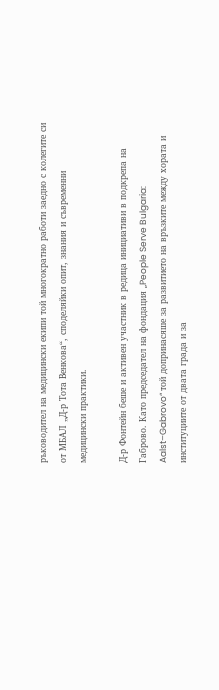ръководител на медицински екипи той многократно работи заедно с колегите си от МБАЛ „Д-р Тота Венкова“, споделяйки опит, знания и съвременни медицински практики.

Д-р Фонтейн беше и активен участник в редица инициативи в подкрепа на Габрово. Като председател на фондация „People Serve Bulgaria: Aalst–Gabrovo“ той допринасяше за развитието на връзките между хората и институциите от двата града и за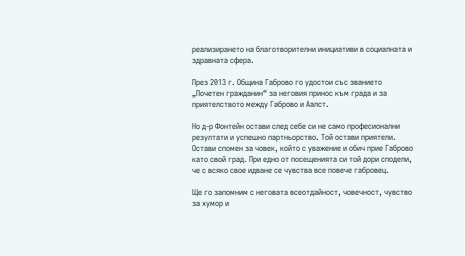реализирането на благотворителни инициативи в социалната и здравната сфера.

През 2013 г. Община Габрово го удостои със званието „Почетен гражданин“ за неговия принос към града и за приятелството между Габрово и Аалст.

Но д-р Фонтейн остави след себе си не само професионални резултати и успешно партньорство. Той остави приятели. Остави спомен за човек, който с уважение и обич прие Габрово като свой град. При едно от посещенията си той дори сподели, че с всяко свое идване се чувства все повече габровец.

Ще го запомним с неговата всеотдайност, човечност, чувство за хумор и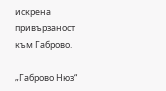искрена привързаност към Габрово.

„Габрово Нюз“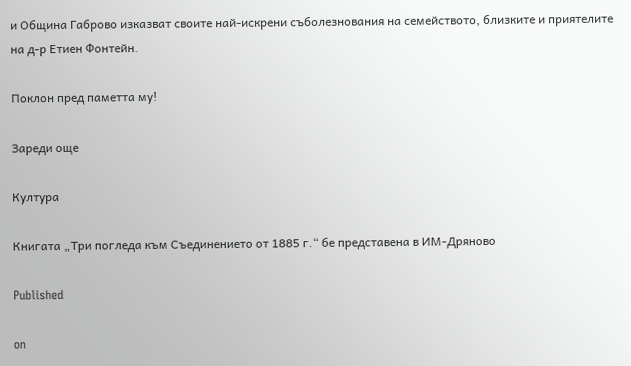и Община Габрово изказват своите най-искрени съболезнования на семейството, близките и приятелите на д-р Етиен Фонтейн.

Поклон пред паметта му!

Зареди още

Култура

Книгата „Три погледа към Съединението от 1885 г.“ бе представена в ИМ-Дряново

Published

on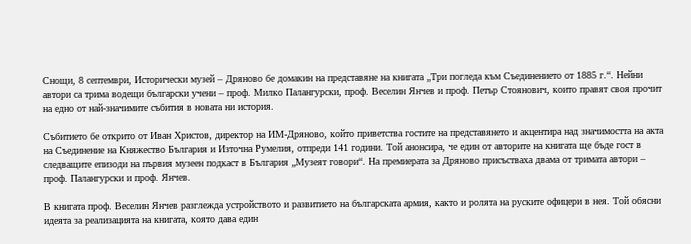Снощи, 8 септември, Исторически музей – Дряново бе домакин на представяне на книгата „Три погледа към Съединението от 1885 г.“. Нейни автори са трима водещи български учени – проф. Милко Палангурски, проф. Веселин Янчев и проф. Петър Стоянович, които правят своя прочит на едно от най-значимите събития в новата ни история.

Събитието бе открито от Иван Христов, директор на ИМ-Дряново, който приветства гостите на представянето и акцентира над значимостта на акта на Съединение на Княжество България и Източна Румелия, отпреди 141 години. Той анонсира, че един от авторите на книгата ще бъде гост в следващите епизоди на първия музеен подкаст в България „Музеят говори“. На премиерата за Дряново присъстваха двама от тримата автори – проф. Палангурски и проф. Янчев.

В книгата проф. Веселин Янчев разглежда устройството и развитието на българската армия, както и ролята на руските офицери в нея. Той обясни идеята за реализацията на книгата, която дава един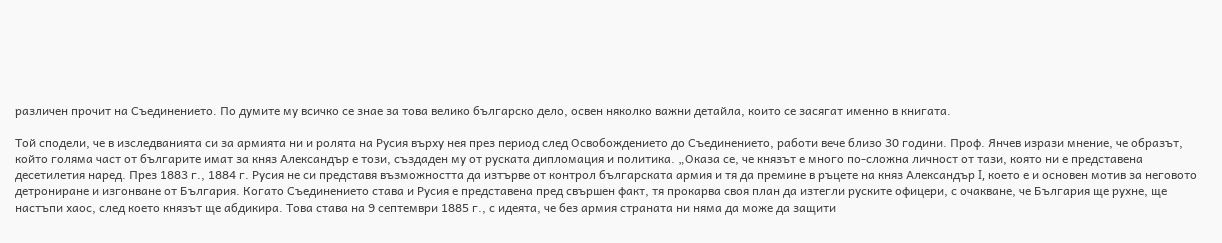различен прочит на Съединението. По думите му всичко се знае за това велико българско дело, освен няколко важни детайла, които се засягат именно в книгата.

Той сподели, че в изследванията си за армията ни и ролята на Русия върху нея през период след Освобождението до Съединението, работи вече близо 30 години. Проф. Янчев изрази мнение, че образът, който голяма част от българите имат за княз Александър е този, създаден му от руската дипломация и политика. „Оказа се, че князът е много по-сложна личност от тази, която ни е представена десетилетия наред. През 1883 г., 1884 г. Русия не си представя възможността да изтърве от контрол българската армия и тя да премине в ръцете на княз Александър I, което е и основен мотив за неговото детрониране и изгонване от България. Когато Съединението става и Русия е представена пред свършен факт, тя прокарва своя план да изтегли руските офицери, с очакване, че България ще рухне, ще настъпи хаос, след което князът ще абдикира. Това става на 9 септември 1885 г., с идеята, че без армия страната ни няма да може да защити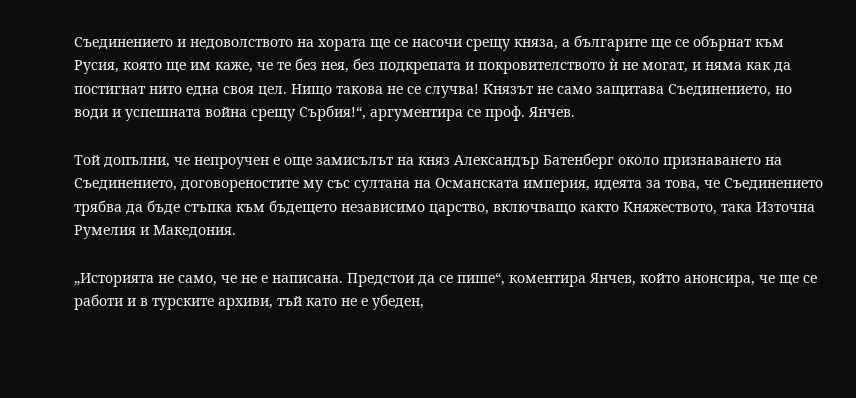Съединението и недоволството на хората ще се насочи срещу княза, а българите ще се обърнат към Русия, която ще им каже, че те без нея, без подкрепата и покровителството ѝ не могат, и няма как да постигнат нито една своя цел. Нищо такова не се случва! Князът не само защитава Съединението, но води и успешната война срещу Сърбия!“, аргументира се проф. Янчев.

Той допълни, че непроучен е още замисълът на княз Александър Батенберг около признаването на Съединението, договореностите му със султана на Османската империя, идеята за това, че Съединението трябва да бъде стъпка към бъдещето независимо царство, включващо както Княжеството, така Източна Румелия и Македония.

„Историята не само, че не е написана. Предстои да се пише“, коментира Янчев, който анонсира, че ще се работи и в турските архиви, тъй като не е убеден,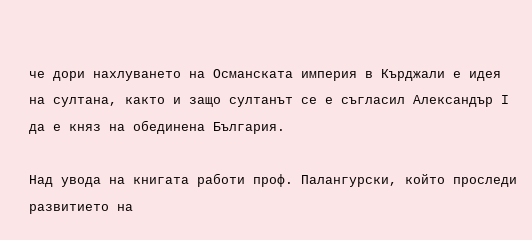че дори нахлуването на Османската империя в Кърджали е идея на султана, както и защо султанът се е съгласил Александър I да е княз на обединена България.

Над увода на книгата работи проф. Палангурски, който проследи развитието на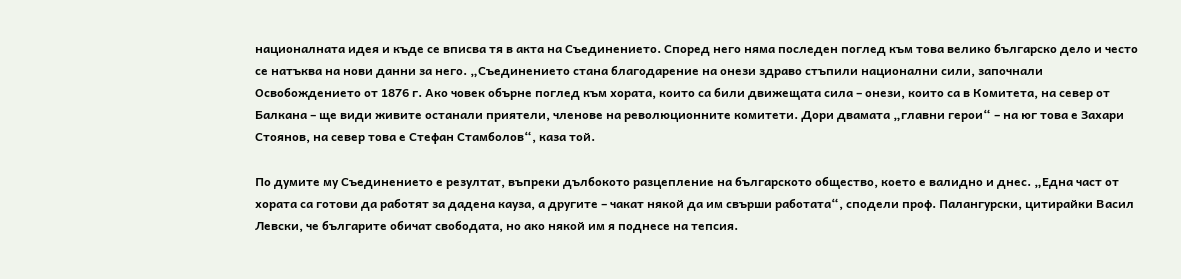националната идея и къде се вписва тя в акта на Съединението. Според него няма последен поглед към това велико българско дело и често се натъква на нови данни за него. „Съединението стана благодарение на онези здраво стъпили национални сили, започнали Освобождението от 1876 г. Ако човек обърне поглед към хората, които са били движещата сила – онези, които са в Комитета, на север от Балкана – ще види живите останали приятели, членове на революционните комитети. Дори двамата „главни герои“ – на юг това е Захари Стоянов, на север това е Стефан Стамболов“, каза той.

По думите му Съединението е резултат, въпреки дълбокото разцепление на българското общество, което е валидно и днес. „Една част от хората са готови да работят за дадена кауза, а другите – чакат някой да им свърши работата“, сподели проф. Палангурски, цитирайки Васил Левски, че българите обичат свободата, но ако някой им я поднесе на тепсия.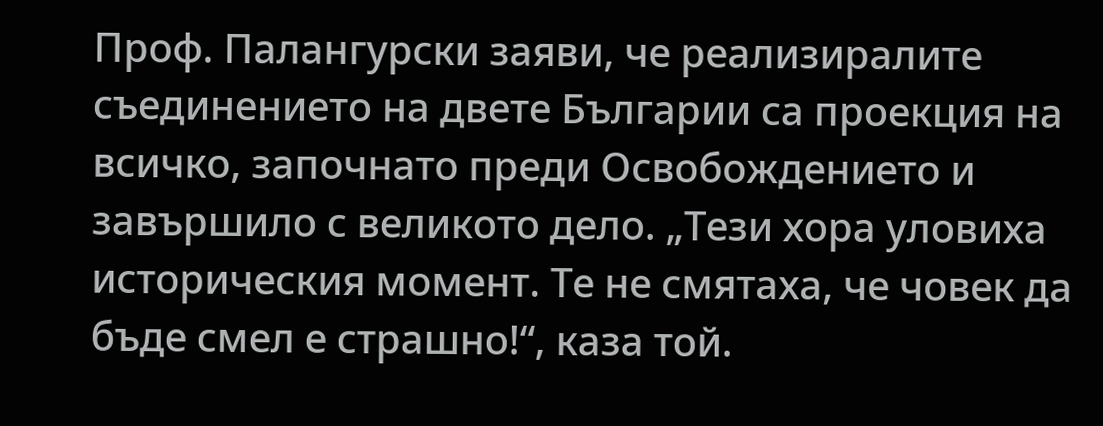Проф. Палангурски заяви, че реализиралите съединението на двете Българии са проекция на всичко, започнато преди Освобождението и завършило с великото дело. „Тези хора уловиха историческия момент. Те не смятаха, че човек да бъде смел е страшно!“, каза той.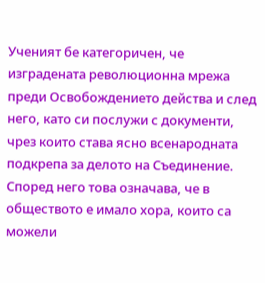Ученият бе категоричен, че изградената революционна мрежа преди Освобождението действа и след него, като си послужи с документи, чрез които става ясно всенародната подкрепа за делото на Съединение. Според него това означава, че в обществото е имало хора, които са можели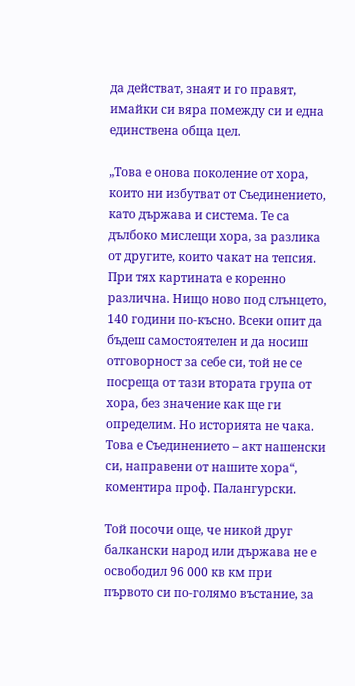да действат, знаят и го правят, имайки си вяра помежду си и една единствена обща цел.

„Това е онова поколение от хора, които ни избутват от Съединението, като държава и система. Те са дълбоко мислещи хора, за разлика от другите, които чакат на тепсия. При тях картината е коренно различна. Нищо ново под слънцето, 140 години по-късно. Всеки опит да бъдеш самостоятелен и да носиш отговорност за себе си, той не се посреща от тази втората група от хора, без значение как ще ги определим. Но историята не чака. Това е Съединението – акт нашенски си, направени от нашите хора“, коментира проф. Палангурски.

Той посочи още, че никой друг балкански народ или държава не е освободил 96 000 кв км при първото си по-голямо въстание, за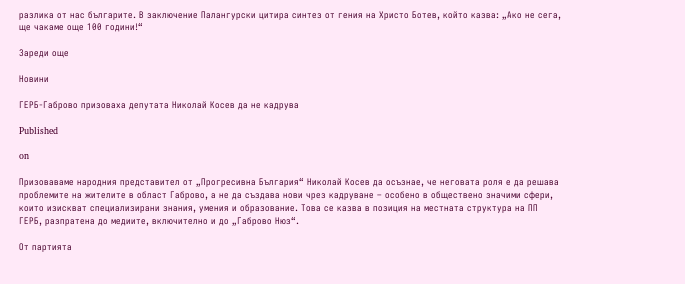разлика от нас българите. В заключение Палангурски цитира синтез от гения на Христо Ботев, който казва: „Ако не сега, ще чакаме още 100 години!“

Зареди още

Новини

ГЕРБ-Габрово призоваха депутата Николай Косев да не кадрува

Published

on

Призоваваме народния представител от „Прогресивна България“ Николай Косев да осъзнае, че неговата роля е да решава проблемите на жителите в област Габрово, а не да създава нови чрез кадруване – особено в обществено значими сфери, които изискват специализирани знания, умения и образование. Това се казва в позиция на местната структура на ПП ГЕРБ, разпратена до медиите, включително и до „Габрово Нюз“.

От партията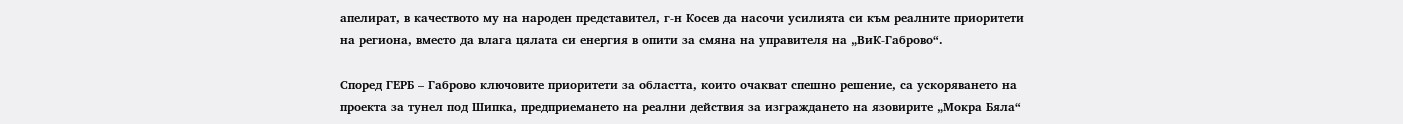апелират, в качеството му на народен представител, г-н Косев да насочи усилията си към реалните приоритети на региона, вместо да влага цялата си енергия в опити за смяна на управителя на „ВиК-Габрово“.

Според ГЕРБ – Габрово ключовите приоритети за областта, които очакват спешно решение, са ускоряването на проекта за тунел под Шипка, предприемането на реални действия за изграждането на язовирите „Мокра Бяла“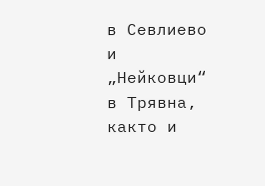в Севлиево и „Нейковци“ в Трявна, както и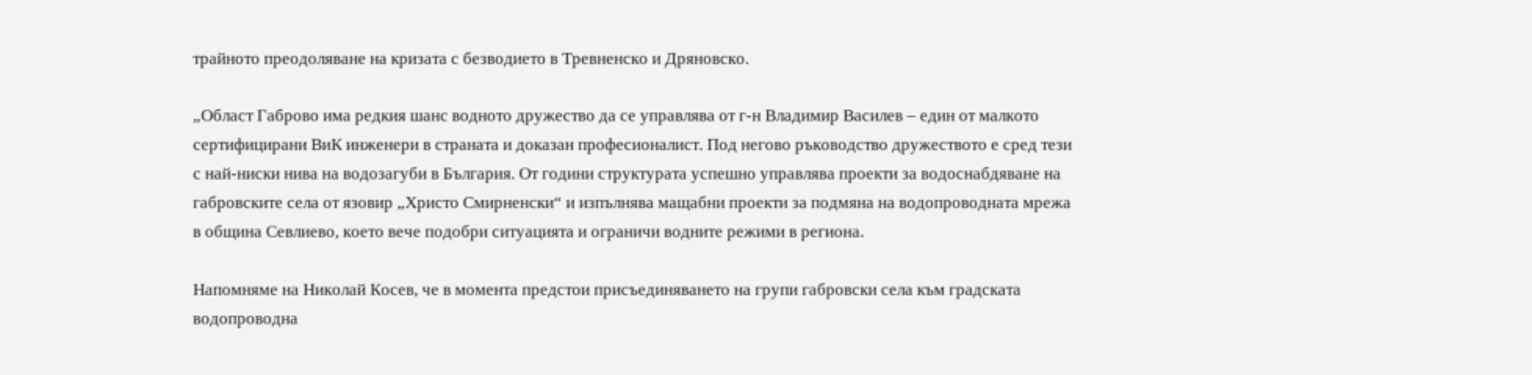трайното преодоляване на кризата с безводието в Тревненско и Дряновско.

„Област Габрово има редкия шанс водното дружество да се управлява от г-н Владимир Василев – един от малкото сертифицирани ВиК инженери в страната и доказан професионалист. Под негово ръководство дружеството е сред тези с най-ниски нива на водозагуби в България. От години структурата успешно управлява проекти за водоснабдяване на габровските села от язовир „Христо Смирненски“ и изпълнява мащабни проекти за подмяна на водопроводната мрежа в община Севлиево, което вече подобри ситуацията и ограничи водните режими в региона.

Напомняме на Николай Косев, че в момента предстои присъединяването на групи габровски села към градската водопроводна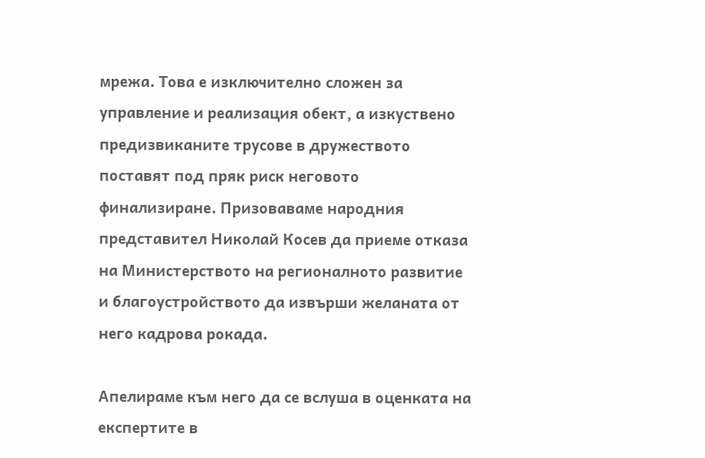мрежа. Това е изключително сложен за управление и реализация обект, а изкуствено предизвиканите трусове в дружеството поставят под пряк риск неговото финализиране. Призоваваме народния представител Николай Косев да приеме отказа на Министерството на регионалното развитие и благоустройството да извърши желаната от него кадрова рокада.

Апелираме към него да се вслуша в оценката на експертите в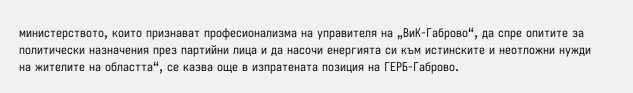министерството, които признават професионализма на управителя на „ВиК-Габрово“, да спре опитите за политически назначения през партийни лица и да насочи енергията си към истинските и неотложни нужди на жителите на областта“, се казва още в изпратената позиция на ГЕРБ-Габрово.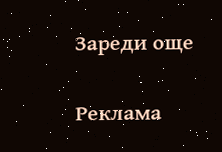Зареди още

Реклама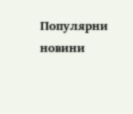Популярни новини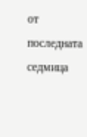от последната седмица